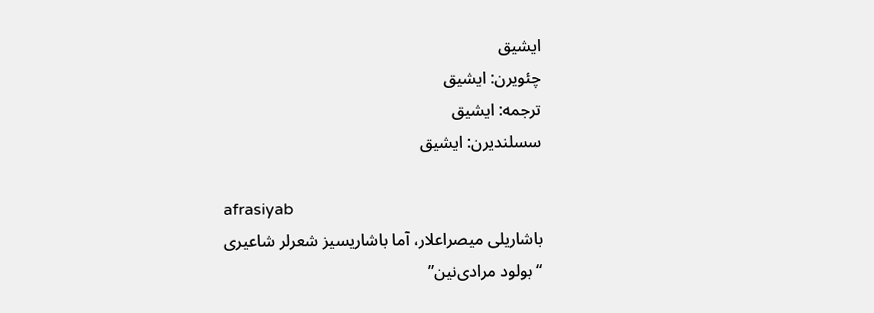ایشیق
چئویرن: ایشیق
ترجمه: ایشیق
سسلندیرن: ایشیق

afrasiyab
باشاریلی میصراعلار، آما باشاریسیز شعرلر شاعیری
“بولود مرادی‌نین”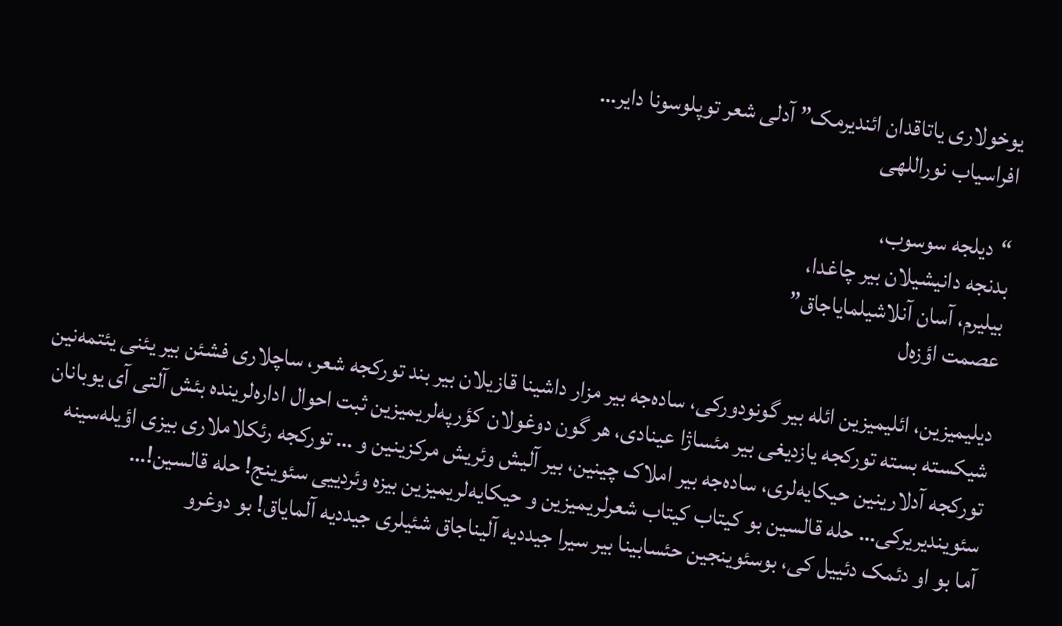یوخولاری یاتاقدان ائندیرمک” آدلی شعر توپلوسونا دایر…
افراسیاب نوراللهی

“دیلجه سوسوب،
بدنجه دانیشیلان بیر چاغدا،
بیلیرم، آسان آنلاشیلمایاجاق”
عصمت اؤزه‌ل

دیلیمیزین، ائلیمیزین ائله بیر گونودورکی، ساده‌جه بیر مزار داشینا قازیلان بیر بند تورکجه شعر، ساچلاری فشئن بیر یئنی یئتمه‌نین شیکسته بسته تورکجه یازدیغی بیر مئساژا عینادی، هر گون دوغولان کؤرپه‌لریمیزین ثبت احوال اداره‌لرینده بئش آلتی آی یوبانان تورکجه آدلارینین حیکایه‌لری، ساده‌جه بیر املاک چینین، بیر آلیش وئریش مرکزینین و … تورکجه رئکلاملاری بیزی اؤیله‌سینه سئویندیریرکی… حله قالسین بو کیتاب کیتاب شعرلریمیزین و حیکایه‌لریمیزین بیزه وئردییی سئوینج! حله قالسین!…
آما بو او دئمک دئییل کی، بوسئوینجین حئسابینا بیر سیرا جیددیه آلیناجاق شئیلری جیددیه آلمایاق! بو دوغرو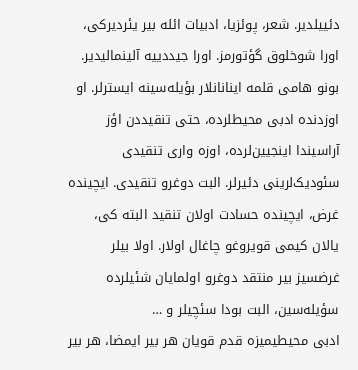دئییلدیر. شعر، پوئزیا، ادبیات ائله بیر یئردیرکی، اورا شوخلوق گؤتورمز. اورا جیددییه آلینمالیدیر. بونو هامی قلمه اینانانلار بؤیله‌سینه ایسترلر. او اوزدنده ادبی محیطلرده، حتی تنقیددن اؤز آراسیندا اینجیین‌لرده، اوزه واری تنقیدی سئودیک‌لرینی دئیرلر. البت دوغرو تنقیدی. ایچینده غرض، ایچینده حسادت اولان تنقید البته کی، یالان کیمی قویروغو چاغال اولار. اولا بیلر غرضسیز بیر منتقد دوغرو اولمایان شئیلرده سؤیله‌سین، البت بودا سئچیلر و …
ادبی محیطیمیزه قدم قویان هر بیر ایمضا، هر بیر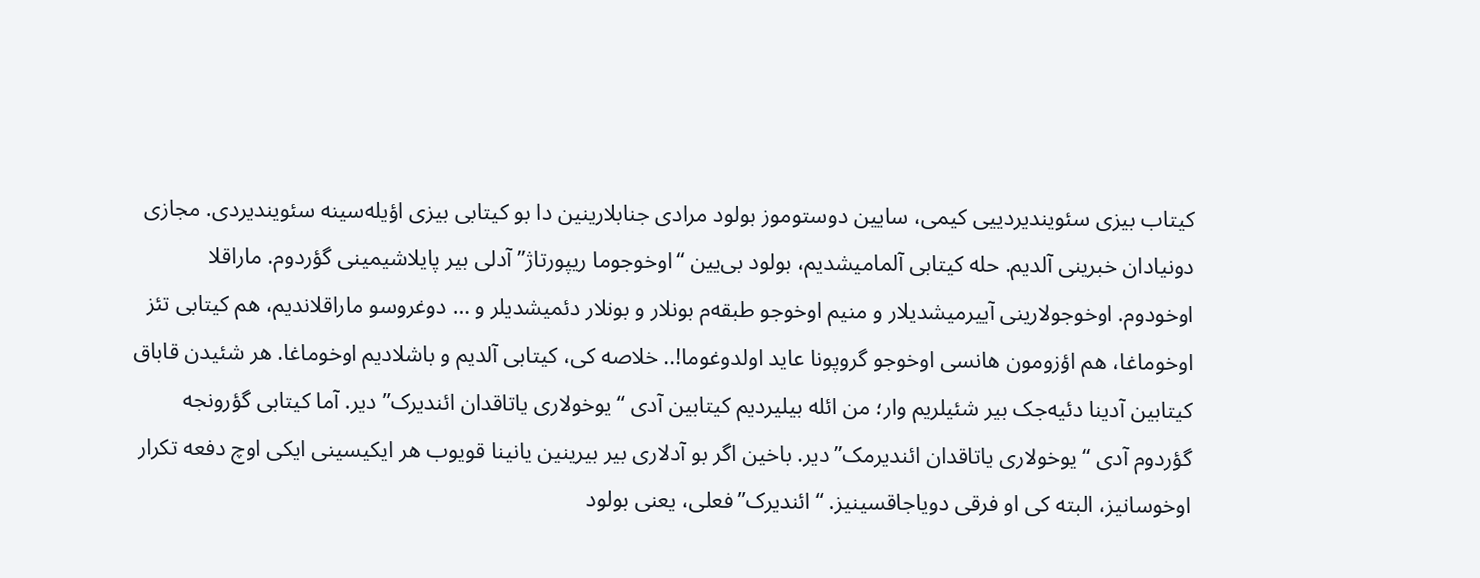کیتاب بیزی سئویندیردییی کیمی، سایین دوستوموز بولود مرادی جنابلارینین دا بو کیتابی بیزی اؤیله‌سینه سئویندیردی. مجازی دونیادان خبرینی آلدیم. حله کیتابی آلمامیشدیم، بولود بی‌یین “اوخوجوما ریپورتاژ” آدلی بیر پایلاشیمینی گؤردوم. ماراقلا اوخودوم. اوخوجولارینی آییرمیشدیلار و منیم اوخوجو طبقه‌م بونلار و بونلار دئمیشدیلر و … دوغروسو ماراقلاندیم، هم کیتابی تئز اوخوماغا، هم اؤزومون هانسی اوخوجو گروپونا عاید اولدوغوما!.. خلاصه کی، کیتابی آلدیم و باشلادیم اوخوماغا. هر شئیدن قاباق کیتابین آدینا دئیه‌جک بیر شئیلریم وار؛ من ائله بیلیردیم کیتابین آدی “یوخولاری یاتاقدان ائندیرک” دیر. آما کیتابی گؤرونجه گؤردوم آدی “یوخولاری یاتاقدان ائندیرمک”دیر. باخین اگر بو آدلاری بیر بیرینین یانینا قویوب هر ایکیسینی ایکی اوچ دفعه تکرار اوخوسانیز، البته کی او فرقی دویاجاقسینیز. “ائندیرک”فعلی، یعنی بولود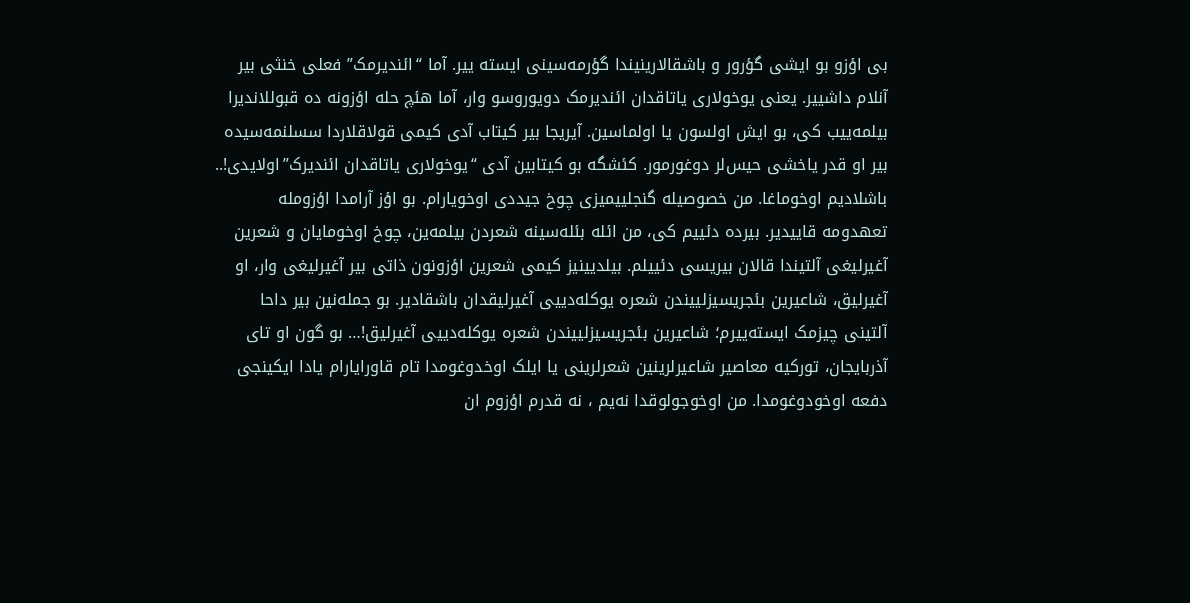بی اؤزو بو ایشی گؤرور و باشقالارینیندا گؤرمه‌سینی ایسته ییر. آما “ائندیرمک” فعلی خنثی بیر آنلام داشییر. یعنی یوخولاری یاتاقدان ائندیرمک دویوروسو وار، آما هئچ حله اؤزونه ده قبوللاندیرا بیلمه‌ییب کی، بو ایش اولسون یا اولماسین. آیریجا بیر کیتاب آدی کیمی قولاقلاردا سسلنمه‌سیده بیر او قدر یاخشی حیس‌لر دوغورمور. کئشگه بو کیتابین آدی “یوخولاری یاتاقدان ائندیرک”اولایدی!..
باشلادیم اوخوماغا. من خصوصیله گنجلییمیزی چوخ جیددی اوخویارام. بو اؤز آرامدا اؤزومله تعهدومه قاییدیر. بیرده دئییم کی، من ائله بئله‌سینه شعردن بیلمه‌ین، چوخ اوخومایان و شعرین آغیرلیغی آلتیندا قالان بیریسی دئییلم. بیلدیینیز کیمی شعرین اؤزونون ذاتی بیر آغیرلیغی وار، او آغیرلیق، شاعیرین بئجریسیزلییندن شعره یوکله‌دییی آغیرلیقدان باشقادیر. بو جمله‌نین بیر داحا آلتینی چیزمک ایسته‌ییرم؛ شاعیرین بئجریسیزلییندن شعره یوکله‌دییی آغیرلیق!… بو گون او تای آذربایجان، تورکیه معاصیر شاعیرلرینین شعرلرینی یا ایلک اوخدوغومدا تام قاورایارام یادا ایکینجی دفعه اوخودوغومدا. من اوخوجولوقدا نه‌یم ، نه قدرم اؤزوم ان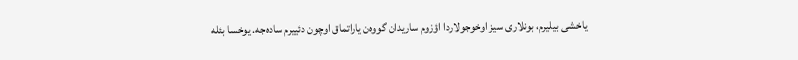یاخشی بیلیرم، بونلاری سیز اوخوجولاردا اؤزوم ساریدان گووه‌ن یاراتماق اوچون دئییرم ساده‌جه. یوخسا بئله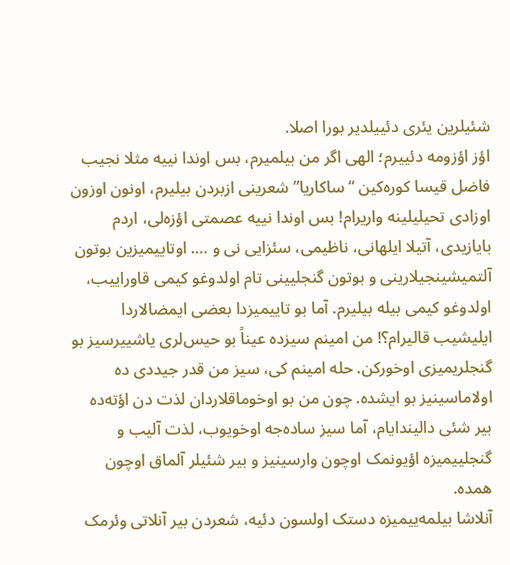شئیلرین یئری دئییلدیر بورا اصلا.
اؤز اؤزومه دئییرم؛ الهی اگر من بیلمیرم، بس اوندا نییه مثلا نجیب فاضل قیسا کوره‌کین “ساکاریا” شعرینی ازبردن بیلیرم، اونون اوزون اوزادی تحیلیلینه واریرام! بس اوندا نییه عصمتی اؤزه‌لی، اردم بایازیدی، آتیلا ایلهانی، ناظیمی، سئزایی نی و …. اوتاییمیزین بوتون آلتمیشینجیلارینی و بوتون گنجلیینی تام اولدوغو کیمی قاوراییب، اولدوغو کیمی بیله بیلیرم. آما بو تاییمیزدا بعضی ایمضالاردا ایلیشیب قالیرام؟! من امینم سیزده عیناً بو حیس‌لری یاشییرسیز بو گنجلریمیزی اوخورکن. حله امینم کی، سیز من قدر جیددی ده اولاماسینیز بو ایشده. چون من بو اوخوماقلاردان لذت دن اؤته‌ده بیر شئی دالیندایام، آما سیز ساده‌جه اوخویوب، لذت آلیب و گنجلییمیزه اؤیونمک اوچون وارسینیز و بیر شئیلر آلماق اوچون همده.
آنلاشا بیلمه‌ییمیزه دستک اولسون دئیه، شعردن بیر آنلاتی وئرمک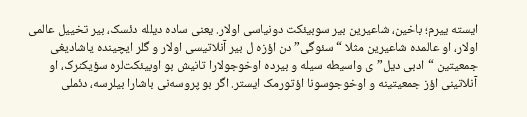ایسته ییرم؛ باخین، شاعیرین بیر سوبیئکت دونیاسی اولار. یعنی ساده دیلله دئسک، بیر تخییل عالمی اولار، او عالمده شاعیرین مثلا “سئوگی” دن اؤزه ل بیر آنلاتیسی اولار و گلر ایچینده یاشادیغی جمعیتین “ادبی دیل”ی واسیطه سیله و بیرده اوخوجولارا تانیش بو اوبیئکت‌لره سؤیکنرک، او آنلاتینی اؤز جمعیتینه و اوخوجوسونا اؤتورمک ایستر. اگر بو پروسه‌نی باشارا بیلرسه، دئملی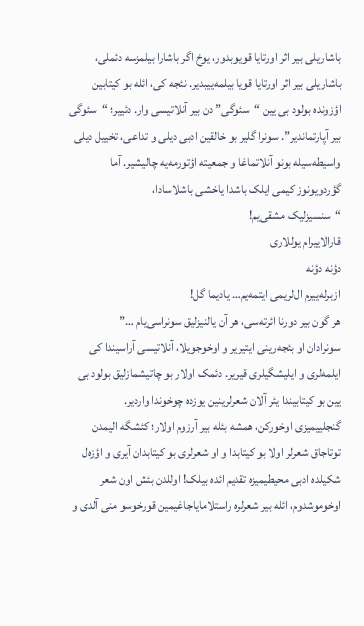باشاریلی بیر اثر اورتایا قویوبدور، یوخ اگر باشارا بیلمزسه دئملی، باشاریلی بیر اثر اورتایا قویا بیلمه‌ییبدیر. نئجه کی، ائله بو کیتابین اؤزونده بولود بی یین “سئوگی” دن بیر آنلاتیسی وار. دئییر؛ “سئوگی بیر آپارتماندیر”. سونرا گلیر بو خالقین ادبی دیلی و تداعی، تخییل دیلی واسیطه‌سیله بونو آنلاتماغا و جمعیته اؤتورمه‌یه چالیشیر. آما گؤردویونوز کیمی ایلک باشدا یاخشی باشلاسادا،
“سنسیزلیک مشقی‌یم!
قارالاییرام یوللاری
دؤنه دؤنه
ازبرله‌ییرم ال‌لریمی ایتمه‌یم… یادیما گل!
هر گون بیر دورنا ائرته‌سی، هر آن یالنیزلیق سونراسی‌یام …”
سونرادان او بئجه‌رینی ایتیریر و اوخوجویلا، آنلاتیسی آراسیندا کی ایلمه‌لری و ایلیشگیلری قیریر. دئمک اولار بو چاتیشمازلیق بولود بی یین بو کیتابیندا یئر آلان شعرلرینین یوزده چوخوندا واردیر.
گنجلییمیزی اوخورکن، همشه بئله بیر آرزوم اولار؛ کئشگه الیمدن توتاجاق شعرلر اولا بو کیتابدا و او شعرلری بو کیتابدان آیری و اؤزه‌ل شکیلده ادبی محیطیمیزه تقدیم ائده بیلک! اوللدن بئش اون شعر اوخوموشدوم، ائله بیر شعرلره راستلامایاجاغیمین قورخوسو منی آلدی و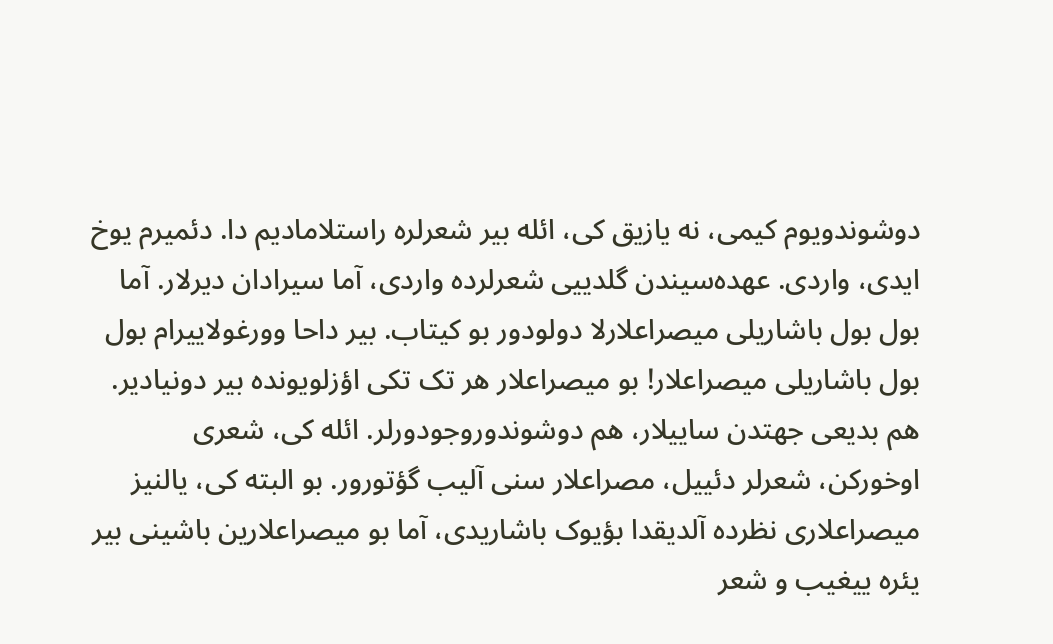دوشوندویوم کیمی، نه یازیق کی، ائله بیر شعرلره راستلامادیم دا. دئمیرم یوخ ایدی، واردی. عهده‌سیندن گلدییی شعرلرده واردی، آما سیرادان دیرلار. آما بول بول باشاریلی میصراعلارلا دولودور بو کیتاب. بیر داحا وورغولاییرام بول بول باشاریلی میصراعلار! بو میصراعلار هر تک تکی اؤزلویونده بیر دونیادیر. هم بدیعی جهتدن ساییلار، هم دوشوندوروجودورلر. ائله کی، شعری اوخورکن، شعرلر دئییل، مصراعلار سنی آلیب گؤتورور. بو البته کی، یالنیز میصراعلاری نظرده آلدیقدا بؤیوک باشاریدی، آما بو میصراعلارین باشینی بیر یئره ییغیب و شعر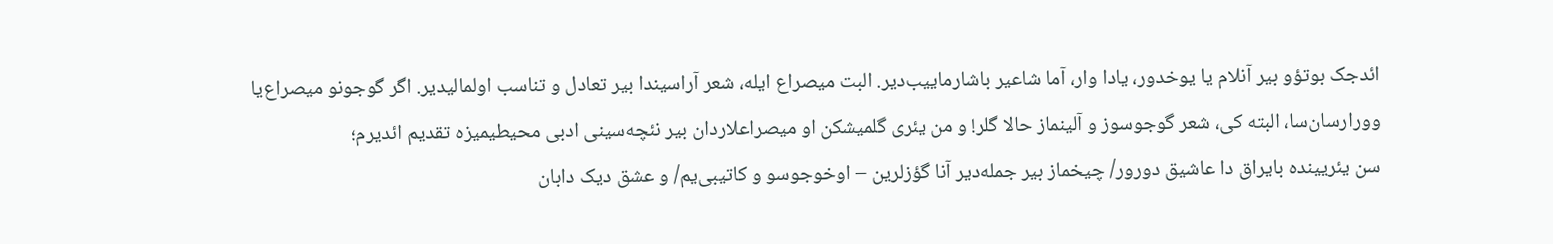ائدجک بوتؤو بیر آنلام یا یوخدور، یادا وار، آما شاعیر باشارماییب‌دیر. البت میصراع ایله، شعر آراسیندا بیر تعادل و تناسب اولمالیدیر. اگر گوجونو میصراع‌یا وورارسان‌سا، البته کی، شعر گوجوسوز و آلینماز حالا گلر! و من یئری گلمیشکن او میصراعلاردان بیر نئچه‌سینی ادبی محیطیمیزه تقدیم ائدیرم؛
سن یئریینده بایراق دا عاشیق دورور/ چیخماز بیر جمله‌دیر آنا گؤزلرین – اوخوجوسو و کاتیبی‌یم/ و عشق دیک دابان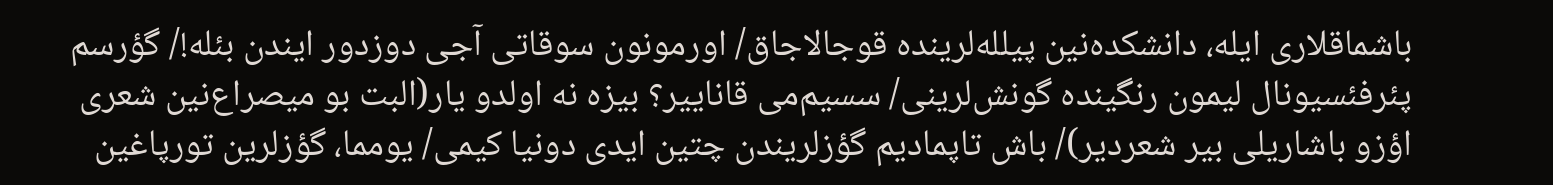باشماقلاری ایله، دانشکده‌نین پیلله‌لرینده قوجالاجاق/ اورمونون سوقاتی آجی دوزدور ایندن بئله!/ گؤرسم پئرفئسیونال لیمون رنگینده گونش‌لرینی/ سسیم‌می قاناییر؟ بیزه نه اولدو یار(البت بو میصراع‌نین شعری اؤزو باشاریلی بیر شعردیر)/ باش تاپمادیم گؤزلریندن چتین ایدی دونیا کیمی/ یومما، گؤزلرین تورپاغین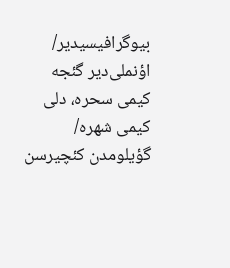بیوگرافیسیدیر/ اؤنملی‌دیر گئجه کیمی سحره، دلی کیمی شهره/ گؤیلومدن کئچیرسن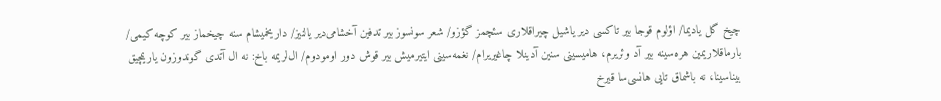چیخ گل یادیما/ اؤلوم قوجا بیر تاکسی دیر یاشیل چیراقلاری سئچمز گؤزو/ شعر سونسوز بیر تدفین آخشامی‌دیر یالنیز/ داریخمیشام سنه چیخماز بیر کوچه کیمی/ بارماقلاریمین هره‌سینه بیر آد وئریرم، هامیسینی سنین آدینلا چاغیریرام/ نغمه‌سینی ایتیرمیش بیر قوش دور اومودوم/ ال‌لریمه باخ: نه ال آتدی گوندوزون یاریمچیق بیناسینا، نه باشماق تایی هانسی‌سا قیرخ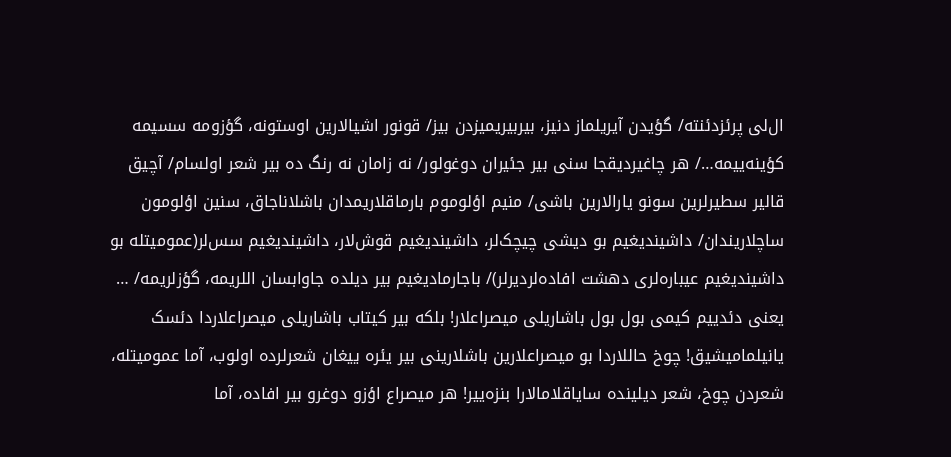ال‌لی پرئزدئنته/ گؤیدن آیریلماز دنیز، بیربیریمیزدن بیز/ قونور اشیالارین اوستونه، گؤزومه سسیمه کؤینه‌ییمه…/ هر چاغیردیقجا سنی بیر جئیران دوغولور/ نه زامان نه رنگ ده بیر شعر اولسام/ آچیق قالیر سطیرلرین سونو یارالارین باشی/ منیم اؤلوموم بارماقلاریمدان باشلاناجاق، سنین اؤلومون ساچلاریندان/ داشیندیغیم بو دیشی چیچک‌لر، داشیندیغیم قوش‌لار، داشیندیغیم سس‌لر(عمومیتله بو داشیندیغیم عیباره‌لری دهشت افاده‌لردیرلر)/ باجارمادیغیم بیر دیلده جاوابسان اللریمه، گؤزلریمه/ … یعنی دئدییم کیمی بول بول باشاریلی میصراعلار! بلکه بیر کیتاب باشاریلی میصراعلاردا دئسک یانیلمامیشیق! چوخ حاللاردا بو میصراعلارین باشلارینی بیر یئره ییغان شعرلرده اولوب، آما عمومیتله، شعردن چوخ، شعر دیلینده سایاقلامالارا بنزه‌ییر! هر میصراع اؤزو دوغرو بیر افاده، آما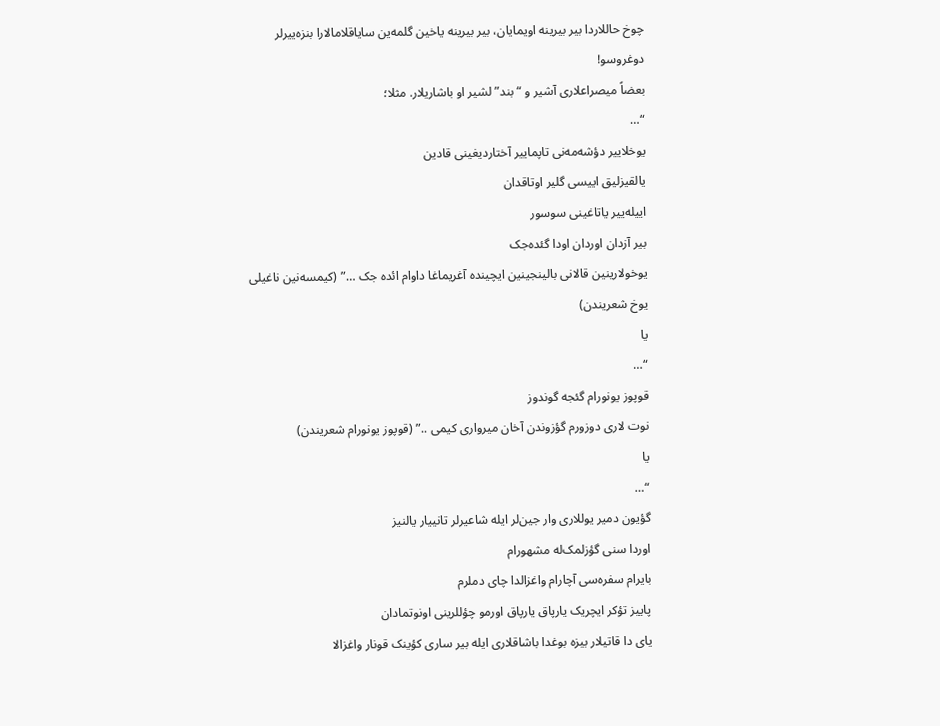چوخ حاللاردا بیر بیرینه اویمایان، بیر بیرینه یاخین گلمه‌ین سایاقلامالارا بنزه‌ییرلر دوغروسو!
بعضاً میصراعلاری آشیر و “بند”لشیر او باشاریلار. مثلا؛
“…
یوخلاییر دؤشه‌مه‌نی تاپماییر آختاردیغینی قادین
یالقیزلیق اییسی گلیر اوتاقدان
اییله‌ییر یاتاغینی سوسور
بیر آزدان اوردان اودا گئده‌جک
یوخولارینین قالانی بالینجینین ایچینده آغریماغا داوام ائده جک …” (کیمسه‌نین ناغیلی یوخ شعریندن)
یا
“…
قوپوز یونورام گئجه گوندوز
نوت لاری دوزورم گؤزوندن آخان میرواری کیمی ..” (قوپوز یونورام شعریندن)
یا
“…
گؤیون دمیر یوللاری وار جین‌لر ایله شاعیرلر تانییار یالنیز
اوردا سنی گؤزلمک‌له مشهورام
بایرام سفره‌سی آچارام واغزالدا چای دملرم
پاییز تؤکر ایچریک یارپاق یارپاق اورمو چؤللرینی اونوتمادان
یای دا قاتیلار بیزه بوغدا باشاقلاری ایله بیر ساری کؤینک قونار واغزالا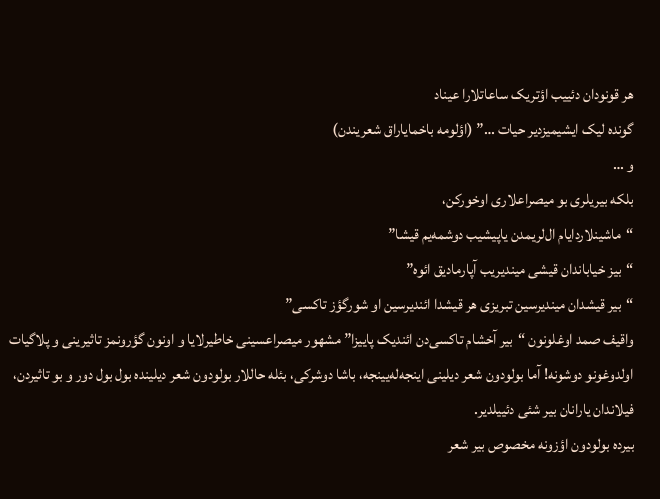هر قونودان دئییب اؤتریک ساعاتلارا عیناد
گونده لیک ایشیمیزدیر حیات …” (اؤلومه باخمایاراق شعریندن)
و …
بلکه بیریلری بو میصراعلاری اوخورکن،
“ماشینلاردایام ال‌لریمدن یاپیشیب دوشمه‌یم قیشا”
“بیز خیاباندان قیشی میندیریب آپارمادیق ائوه”
“بیر قیشدان میندیرسین تبریزی هر قیشدا ائندیرسین او شورگؤز تاکسی”
واقیف صمد اوغلونون “بیر آخشام تاکسی‌دن ائندیک پاییزا” مشهور میصراعسینی خاطیرلایا و اونون گؤرونمز تاثیرینی و پلاگیات اولدوغونو دوشونه! آما بولودون شعر دیلینی اینجه‌له‌یینجه، باشا دوشرکی، بئله حاللار بولودون شعر دیلینده بول بول دور و بو تاثیردن، فیلاندان یارانان بیر شئی دئییلدیر.
بیرده بولودون اؤزونه مخصوص بیر شعر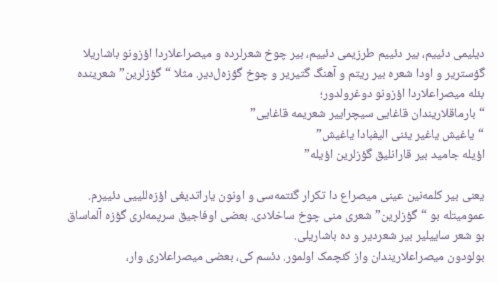دیلیمی دئییم، بیر دئییم طرزیمی دئییم، بیر چوخ شعرلرده و میصراعلاردا اؤزونو باشاریلا گؤستریر و اودا شعره بیر ریتم و آهنگ گتیریر و چوخ گؤزه‌ل‌دیر. مثلا “گؤزلرین” شعرینده بئله میصراعلاردا اؤزونو دوغرولدور؛
“بارماقلاریندان قاغایی سیچراییر شعریمه قاغایی”
“یاغیش یاغیر یئنی الیفبادا یاغیش”
اؤیله جامید بیر قارانلیق گؤزلرین اؤیله”

یعنی بیر کلمه‌نین عینی میصراع دا تکرار گئتمه‌سی و اونون یاراتدیغی اؤزه‌للییی دئییرم. عمومیتله بو “گؤزلرین” شعری منی چوخ ساخلادی. بعضی اوفاجیق سرپمه‌لری گؤزه آلماساق بو شعر ساییلیر بیر شعردیر و ده باشاریلی.
بولودون میصراعلاریندان واز کئچمک اولمور. دئسم کی، بعضی میصراعلاری وار،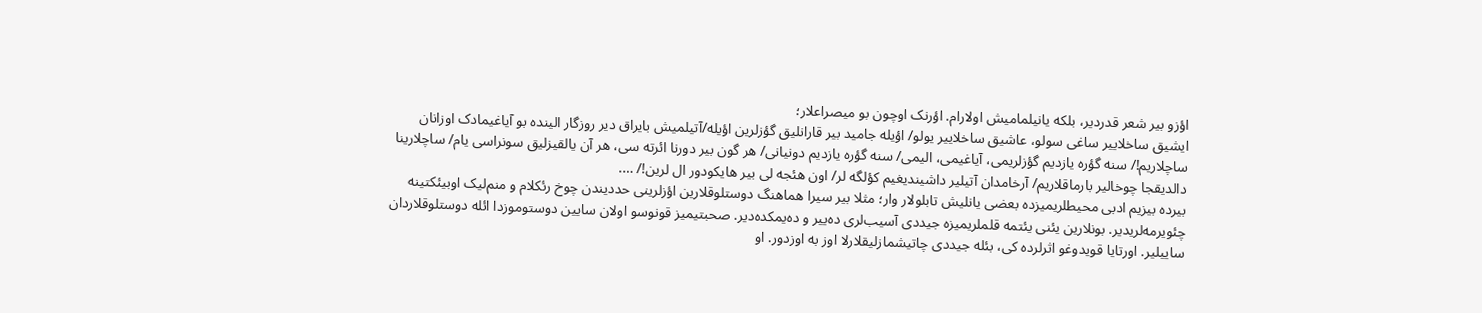اؤزو بیر شعر قدردیر، بلکه یانیلمامیش اولارام. اؤرنک اوچون بو میصراعلار؛
ایشیق ساخلاییر ساغی سولو، عاشیق ساخلاییر یولو/ اؤیله جامید بیر قارانلیق گؤزلرین اؤیله/آتیلمیش بایراق دیر روزگار الینده بو آیاغیمادک اوزانان ساچلاریم!/ سنه گؤره یازدیم گؤزلریمی، آیاغیمی، الیمی/ سنه گؤره یازدیم دونیانی/ هر گون بیر دورنا ائرته سی، هر آن یالقیزلیق سونراسی یام/ ساچلارینا دالدیقجا چوخالیر بارماقلاریم/ آرخامدان آتیلیر داشیندیغیم کؤلگه لر/ اون هئجه لی بیر هایکودور ال لرین!/ ….
بیرده بیزیم ادبی محیطلریمیزده بعضی یانلیش تابلو‌لار وار؛ مثلا بیر سیرا هماهنگ دوستلوقلارین اؤزلرینی حددیندن چوخ رئکلام و منم‌لیک اوبیئکتینه چئویرمه‌لریدیر. بونلارین یئنی یئتمه قلملریمیزه جیددی آسیب‌لری ده‌ییر و ده‌یمکده‌دیر. صحبتیمیز قونوسو اولان سایین دوستوموزدا ائله دوستلوقلاردان ساییلیر. اورتایا قویدوغو اثرلرده کی، بئله جیددی چاتیشمازلیقلارلا اوز به اوزدور. او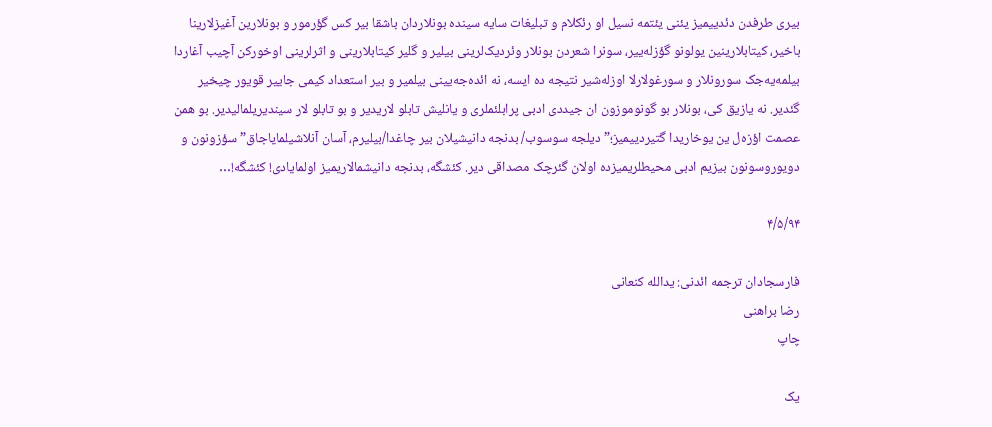بیری طرفدن دئدییمیز یئنی یئتمه نسیل او رئکلام و تبلیغات سایه سینده بونلاردان باشقا بیر کس گؤرمور و بونلارین آغیزلارینا باخیر، کیتابلارینین یولونو گؤزله‌ییر، سونرا شعردن بونلار وئردیک‌لرینی بیلیر و گلیر کیتابلارینی و اثرلرینی اوخورکن آچیب آغاردا بیلمه‌یه‌جک سورونلار و سورغولارلا اوزله‌شیر نتیجه ده ایسه، نه ائده‌جه‌یینی بیلمیر و بیر استعداد کیمی جاییر قویور چیخیر گئدیر. نه یازیق کی، بونلار بو گونوموزون ان جیددی ادبی پرابلئملری و یانلیش تابلو لاریدیر و بو تابلو لار سیندیریلمالیدیر. بو همن عصمت اؤزه‌ل ین یوخاریدا گتیردییمیز؛”دیلجه سوسوب/ بدنجه دانیشیلان بیر چاغدا/بیلیرم، آسان آنلاشیلمایاجاق” سؤزونون و دویوروسونون بیزیم ادبی محیطلریمیزده اولان گئرچک مصداقی دیر. کئشگه، بدنجه دانیشمالاریمیز اولمایادی! کئشگه!…

۴/۵/۹۴

فارسجادان ترجمه ائدنی: یدالله کنعانی
رضا براهنی
چاپ

یک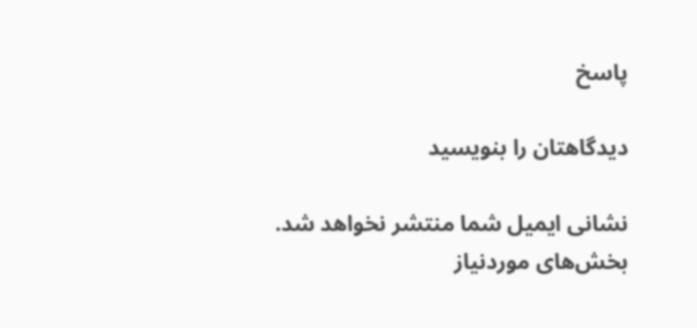پاسخ

دیدگاهتان را بنویسید

نشانی ایمیل شما منتشر نخواهد شد. بخش‌های موردنیاز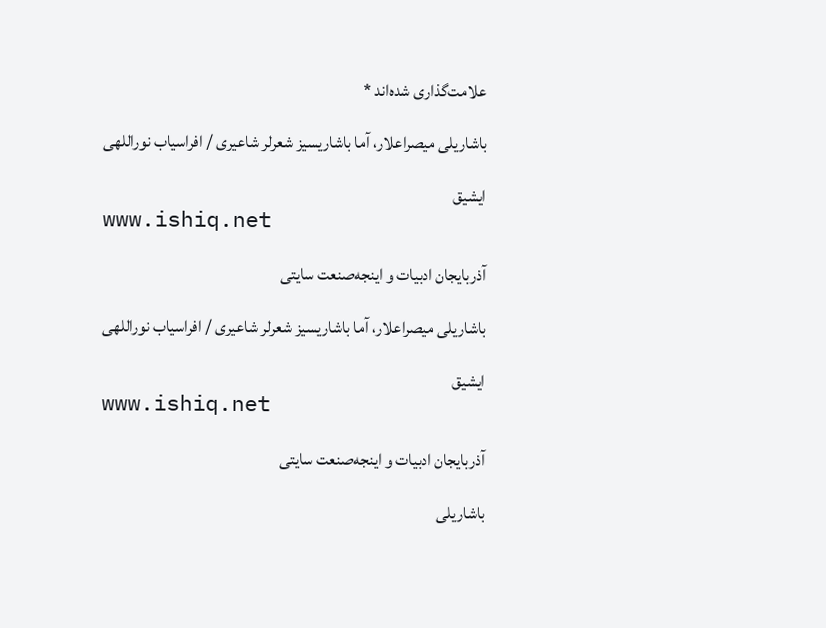علامت‌گذاری شده‌اند *

باشاریلی میصراعلار، آما باشاریسیز شعرلر شاعیری / افراسیاب نوراللهی

ایشیق
www.ishiq.net

آذربایجان ادبیات و اینجه‌صنعت سایتی

باشاریلی میصراعلار، آما باشاریسیز شعرلر شاعیری / افراسیاب نوراللهی

ایشیق
www.ishiq.net

آذربایجان ادبیات و اینجه‌صنعت سایتی

باشاریلی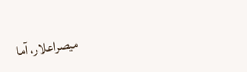میصراعلار، آما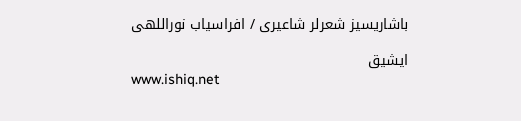باشاریسیز شعرلر شاعیری / افراسیاب نوراللهی

ایشیق
www.ishiq.net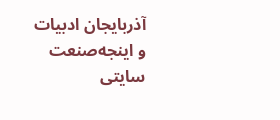آذربایجان ادبیات و اینجه‌صنعت سایتی